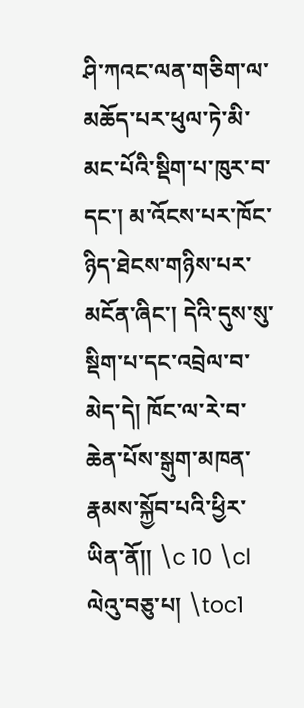ཤི་ཀའང་ལན་གཅིག་ལ་མཆོད་པར་ཕུལ་ཏེ་མི་མང་པོའི་སྡིག་པ་ཁུར་བ་དང་། མ་འོངས་པར་ཁོང་ཉིད་ཐེངས་གཉིས་པར་མངོན་ཞིང་། དེའི་དུས་སུ་སྡིག་པ་དང་འབྲེལ་བ་མེད་དེ། ཁོང་ལ་རེ་བ་ཆེན་པོས་སྒུག་མཁན་རྣམས་སྐྱོབ་པའི་ཕྱིར་ཡིན་ནོ།། \c 10 \cl ལེའུ་བཅུ་པ། \toc1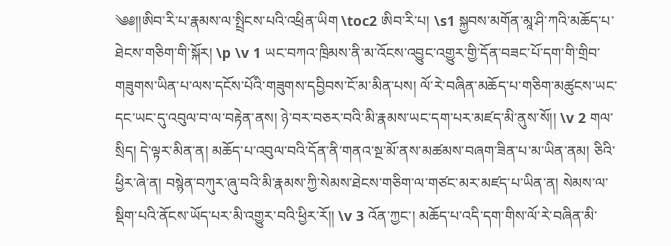༄༅།།ཨིབ་རི་པ་རྣམས་ལ་སྤྲིངས་པའི་འཕྲིན་ཡིག \toc2 ཨིབ་རི་པ། \s1 སྐྱབས་མགོན་མཱ་ཤི་ཀའི་མཆོད་པ་ཐེངས་གཅིག་གི་སྐོར། \p \v 1 ཡང་བཀའ་ཁྲིམས་ནི་མ་འོངས་འབྱུང་འགྱུར་གྱི་དོན་བཟང་པོ་དག་གི་གྲིབ་གཟུགས་ཡིན་པ་ལས་དངོས་པོའི་གཟུགས་དབྱིབས་ངོ་མ་མིན་པས། ལོ་རེ་བཞིན་མཆོད་པ་གཅིག་མཚུངས་ཡང་དང་ཡང་དུ་འབུལ་བ་ལ་བརྟེན་ནས། ཉེ་བར་བཅར་བའི་མི་རྣམས་ཡང་དག་པར་མཛད་མི་ནུས་སོ།། \v 2 གལ་སྲིད། དེ་ལྟར་མིན་ན། མཆོད་པ་འབུལ་བའི་དོན་ནི་གནའ་སྔ་མོ་ནས་མཚམས་བཞག་ཟིན་པ་མ་ཡིན་ནམ། ཅིའི་ཕྱིར་ཞེ་ན། བསྙེན་བཀུར་ཞུ་བའི་མི་རྣམས་ཀྱི་སེམས་ཐེངས་གཅིག་ལ་གཙང་མར་མཛད་པ་ཡིན་ན། སེམས་ལ་སྡིག་པའི་ནོངས་ཡོད་པར་མི་འགྱུར་བའི་ཕྱིར་རོ།། \v 3 འོན་ཀྱང་། མཆོད་པ་འདི་དག་གིས་ལོ་རེ་བཞིན་མི་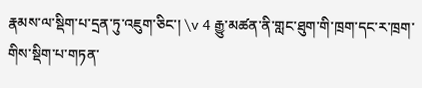རྣམས་ལ་སྡིག་པ་དྲན་ཏུ་འཇུག་ཅིང་། \v 4 རྒྱུ་མཚན་ནི་གླང་ཐུག་གི་ཁྲག་དང་ར་ཁྲག་གིས་སྡིག་པ་གཏན་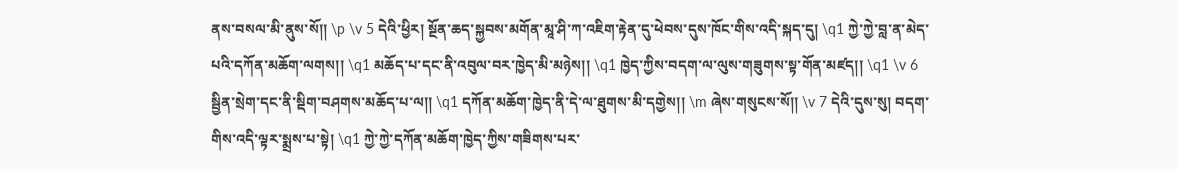ནས་བསལ་མི་ནུས་སོ།། \p \v 5 དེའི་ཕྱིར། སྔོན་ཆད་སྐྱབས་མགོན་མཱ་ཤི་ཀ་འཇིག་རྟེན་དུ་ཕེབས་དུས་ཁོང་གིས་འདི་སྐད་དུ། \q1 ཀྱེ་ཀྱེ་བླ་ན་མེད་པའི་དཀོན་མཆོག་ལགས།། \q1 མཆོད་པ་དང་ནི་འབུལ་བར་ཁྱེད་མི་མཉེས།། \q1 ཁྱེད་ཀྱིས་བདག་ལ་ལུས་གཟུགས་སྟ་གོན་མཛད།། \q1 \v 6 སྦྱིན་སྲེག་དང་ནི་སྡིག་བཤགས་མཆོད་པ་ལ།། \q1 དཀོན་མཆོག་ཁྱེད་ནི་དེ་ལ་ཐུགས་མི་དགྱེས།། \m ཞེས་གསུངས་སོ།། \v 7 དེའི་དུས་སུ། བདག་གིས་འདི་ལྟར་སྨྲས་པ་སྟེ། \q1 ཀྱེ་ཀྱེ་དཀོན་མཆོག་ཁྱེད་ཀྱིས་གཟིགས་པར་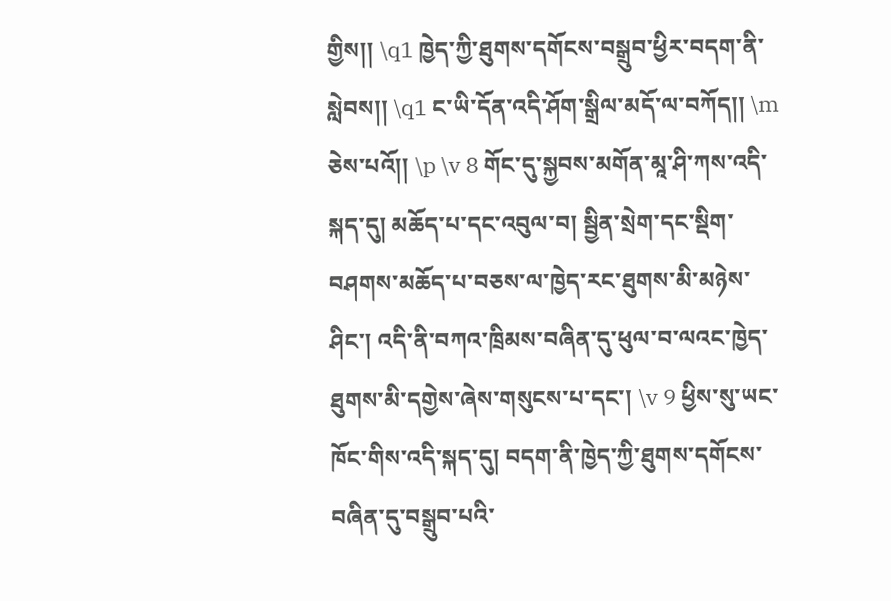གྱིས།། \q1 ཁྱེད་ཀྱི་ཐུགས་དགོངས་བསྒྲུབ་ཕྱིར་བདག་ནི་སླེབས།། \q1 ང་ཡི་དོན་འདི་ཤོག་སྒྲིལ་མདོ་ལ་བཀོད།། \m ཅེས་པའོ།། \p \v 8 གོང་དུ་སྐྱབས་མགོན་མཱ་ཤི་ཀས་འདི་སྐད་དུ། མཆོད་པ་དང་འབུལ་བ། སྦྱིན་སྲེག་དང་སྡིག་བཤགས་མཆོད་པ་བཅས་ལ་ཁྱེད་རང་ཐུགས་མི་མཉེས་ཤིང་། འདི་ནི་བཀའ་ཁྲིམས་བཞིན་དུ་ཕུལ་བ་ལའང་ཁྱེད་ཐུགས་མི་དགྱེས་ཞེས་གསུངས་པ་དང་། \v 9 ཕྱིས་སུ་ཡང་ཁོང་གིས་འདི་སྐད་དུ། བདག་ནི་ཁྱེད་ཀྱི་ཐུགས་དགོངས་བཞིན་དུ་བསྒྲུབ་པའི་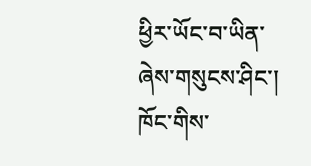ཕྱིར་ཡོང་བ་ཡིན་ཞེས་གསུངས་ཤིང་། ཁོང་གིས་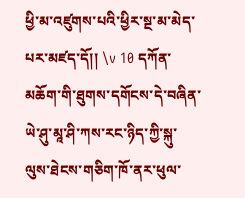ཕྱི་མ་འཛུགས་པའི་ཕྱིར་སྔ་མ་མེད་པར་མཛད་དོ།། \v 10 དཀོན་མཆོག་གི་ཐུགས་དགོངས་དེ་བཞིན་ཡེ་ཤུ་མཱ་ཤི་ཀས་རང་ཉིད་ཀྱི་སྐུ་ལུས་ཐེངས་གཅིག་ཁོ་ནར་ཕུལ་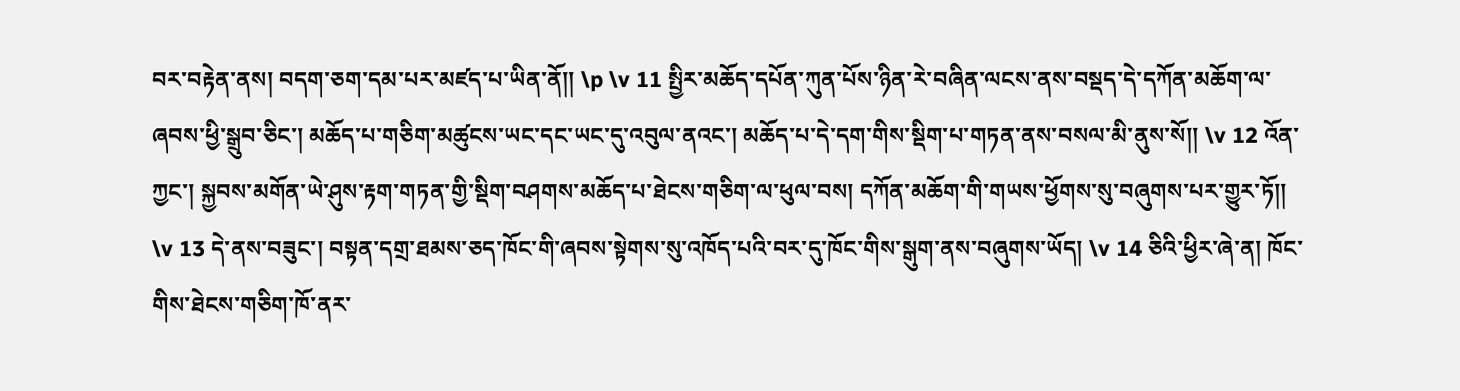བར་བརྟེན་ནས། བདག་ཅག་དམ་པར་མཛད་པ་ཡིན་ནོ།། \p \v 11 སྤྱིར་མཆོད་དཔོན་ཀུན་པོས་ཉིན་རེ་བཞིན་ལངས་ནས་བསྡད་དེ་དཀོན་མཆོག་ལ་ཞབས་ཕྱི་སྒྲུབ་ཅིང་། མཆོད་པ་གཅིག་མཚུངས་ཡང་དང་ཡང་དུ་འབུལ་ནའང་། མཆོད་པ་དེ་དག་གིས་སྡིག་པ་གཏན་ནས་བསལ་མི་ནུས་སོ།། \v 12 འོན་ཀྱང་། སྐྱབས་མགོན་ཡེ་ཤུས་རྟག་གཏན་གྱི་སྡིག་བཤགས་མཆོད་པ་ཐེངས་གཅིག་ལ་ཕུལ་བས། དཀོན་མཆོག་གི་གཡས་ཕྱོགས་སུ་བཞུགས་པར་གྱུར་ཏོ།། \v 13 དེ་ནས་བཟུང་། བསྟན་དགྲ་ཐམས་ཅད་ཁོང་གི་ཞབས་སྟེགས་སུ་འཁོད་པའི་བར་དུ་ཁོང་གིས་སྒུག་ནས་བཞུགས་ཡོད། \v 14 ཅིའི་ཕྱིར་ཞེ་ན། ཁོང་གིས་ཐེངས་གཅིག་ཁོ་ནར་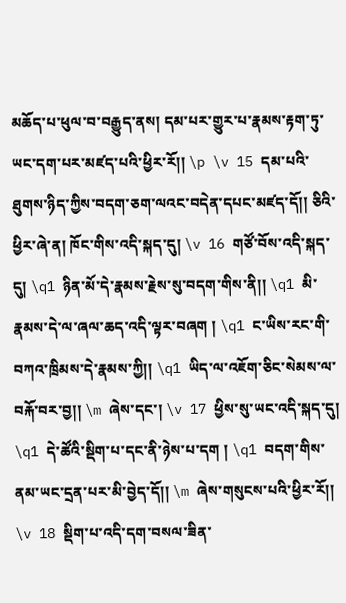མཆོད་པ་ཕུལ་བ་བརྒྱུད་ནས། དམ་པར་གྱུར་པ་རྣམས་རྟག་ཏུ་ཡང་དག་པར་མཛད་པའི་ཕྱིར་རོ།། \p \v 15 དམ་པའི་ཐུགས་ཉིད་ཀྱིས་བདག་ཅག་ལའང་བདེན་དཔང་མཛད་དོ།། ཅིའི་ཕྱིར་ཞེ་ན། ཁོང་གིས་འདི་སྐད་དུ། \v 16 གཙོ་བོས་འདི་སྐད་དུ། \q1 ཉིན་མོ་དེ་རྣམས་རྗེས་སུ་བདག་གིས་ནི།། \q1 མི་རྣམས་དེ་ལ་ཞལ་ཆད་འདི་ལྟར་བཞག ། \q1 ང་ཡིས་རང་གི་བཀའ་ཁྲིམས་དེ་རྣམས་ཀྱི།། \q1 ཡིད་ལ་འཇོག་ཅིང་སེམས་ལ་བརྐོ་བར་བྱ།། \m ཞེས་དང་། \v 17 ཕྱིས་སུ་ཡང་འདི་སྐད་དུ། \q1 དེ་ཚོའི་སྡིག་པ་དང་ནི་ཉེས་པ་དག ། \q1 བདག་གིས་ནམ་ཡང་དྲན་པར་མི་བྱེད་དོ།། \m ཞེས་གསུངས་པའི་ཕྱིར་རོ།། \v 18 སྡིག་པ་འདི་དག་བསལ་ཟིན་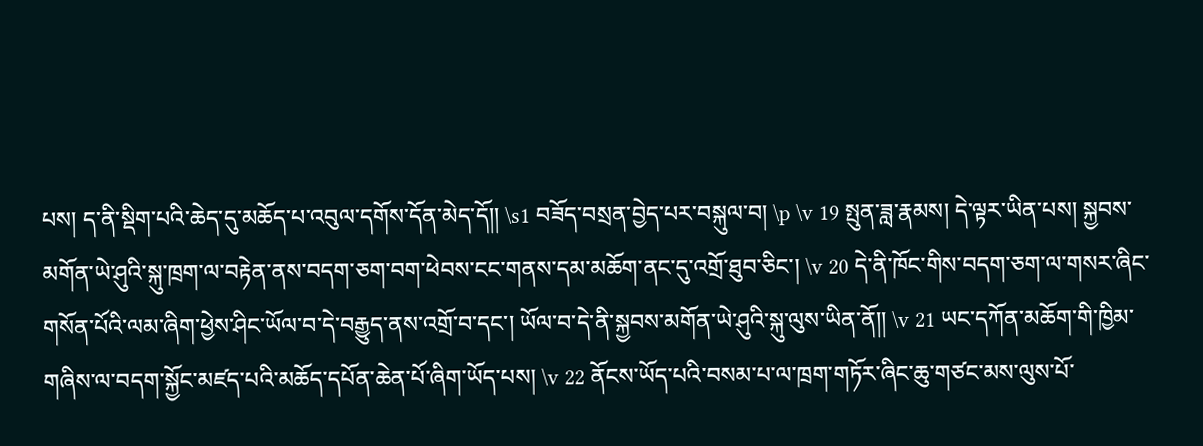པས། ད་ནི་སྡིག་པའི་ཆེད་དུ་མཆོད་པ་འབུལ་དགོས་དོན་མེད་དོ།། \s1 བཟོད་བསྲན་བྱེད་པར་བསྐུལ་བ། \p \v 19 སྤུན་ཟླ་རྣམས། དེ་ལྟར་ཡིན་པས། སྐྱབས་མགོན་ཡེ་ཤུའི་སྐུ་ཁྲག་ལ་བརྟེན་ནས་བདག་ཅག་བག་ཕེབས་ངང་གནས་དམ་མཆོག་ནང་དུ་འགྲོ་ཐུབ་ཅིང་། \v 20 དེ་ནི་ཁོང་གིས་བདག་ཅག་ལ་གསར་ཞིང་གསོན་པོའི་ལམ་ཞིག་ཕྱེས་ཤིང་ཡོལ་བ་དེ་བརྒྱུད་ནས་འགྲོ་བ་དང་། ཡོལ་བ་དེ་ནི་སྐྱབས་མགོན་ཡེ་ཤུའི་སྐུ་ལུས་ཡིན་ནོ།། \v 21 ཡང་དཀོན་མཆོག་གི་ཁྱིམ་གཞིས་ལ་བདག་སྐྱོང་མཛད་པའི་མཆོད་དཔོན་ཆེན་པོ་ཞིག་ཡོད་པས། \v 22 ནོངས་ཡོད་པའི་བསམ་པ་ལ་ཁྲག་གཏོར་ཞིང་ཆུ་གཙང་མས་ལུས་པོ་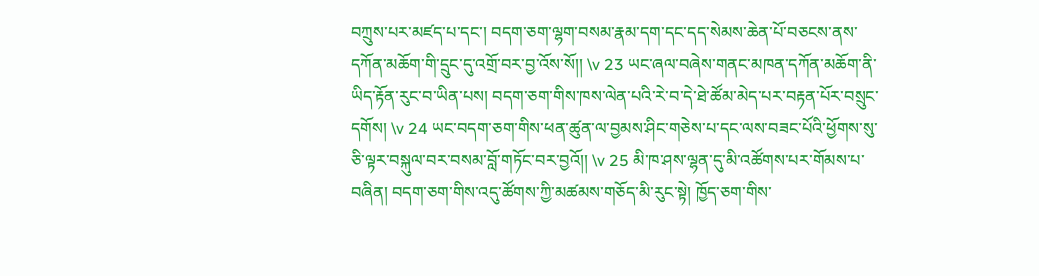བཀྲུས་པར་མཛད་པ་དང་། བདག་ཅག་ལྷག་བསམ་རྣམ་དག་དང་དད་སེམས་ཆེན་པོ་བཅངས་ནས་དཀོན་མཆོག་གི་དྲུང་དུ་འགྲོ་བར་བྱ་འོས་སོ།། \v 23 ཡང་ཞལ་བཞེས་གནང་མཁན་དཀོན་མཆོག་ནི་ཡིད་རྟོན་རུང་བ་ཡིན་པས། བདག་ཅག་གིས་ཁས་ལེན་པའི་རེ་བ་དེ་ཐེ་ཚོམ་མེད་པར་བརྟན་པོར་བསྲུང་དགོས། \v 24 ཡང་བདག་ཅག་གིས་ཕན་ཚུན་ལ་བྱམས་ཤིང་གཅེས་པ་དང་ལས་བཟང་པོའི་ཕྱོགས་སུ་ཅི་ལྟར་བསྐུལ་བར་བསམ་བློ་གཏོང་བར་བྱའོ།། \v 25 མི་ཁ་ཤས་ལྷན་དུ་མི་འཚོགས་པར་གོམས་པ་བཞིན། བདག་ཅག་གིས་འདུ་ཚོགས་ཀྱི་མཚམས་གཅོད་མི་རུང་སྟེ། ཁྱོད་ཅག་གིས་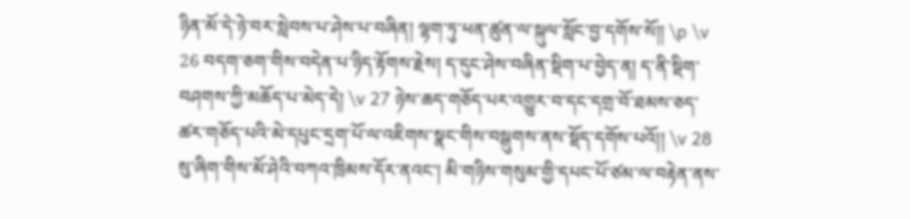ཉིན་མོ་དེ་ཉེ་བར་སླེབས་པ་ཤེས་པ་བཞིན། ལྷག་ཏུ་ཕན་ཚུན་ལ་སྐུལ་སློང་བྱ་དགོས་སོ།། \p \v 26 བདག་ཅག་གིས་བདེན་པ་ཉིད་རྟོགས་རྗེས། ད་དུང་ཤེས་བཞིན་སྡིག་པ་བྱེད་ན། ད་ནི་སྡིག་བཤགས་ཀྱི་མཆོད་པ་མེད་དེ། \v 27 ཉེས་ཆད་གཅོད་པར་འགྱུར་བ་དང་དགྲ་བོ་ཐམས་ཅད་ཚར་གཅོད་པའི་མེ་དཔུང་དྲག་པོ་ལ་འཇིགས་སྣང་གིས་བསྒུགས་ནས་སྡོད་དགོས་པའོ།། \v 28 སུ་ཞིག་གིས་མོ་ཤེའི་བཀའ་ཁྲིམས་དོར་ནའང་། མི་གཉིས་གསུམ་གྱི་དཔང་པོ་ཙམ་ལ་བརྟེན་ནས་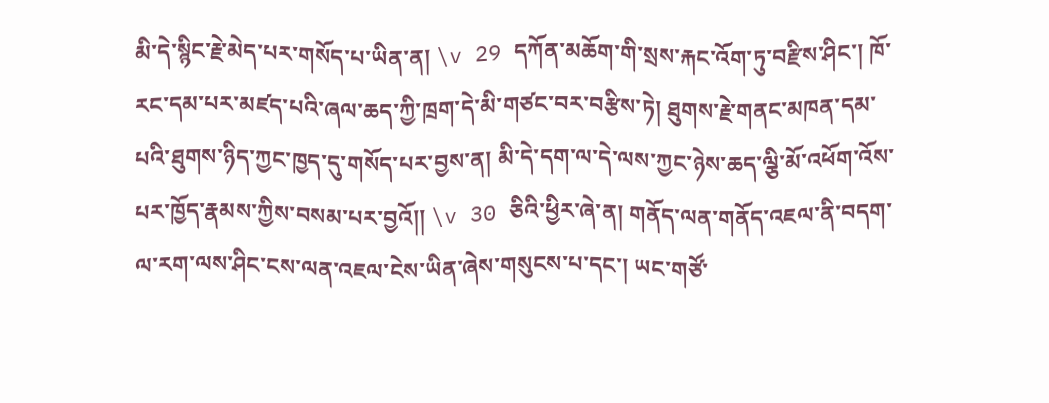མི་དེ་སྙིང་རྗེ་མེད་པར་གསོད་པ་ཡིན་ན། \v 29 དཀོན་མཆོག་གི་སྲས་རྐང་འོག་ཏུ་བརྫིས་ཤིང་། ཁོ་རང་དམ་པར་མཛད་པའི་ཞལ་ཆད་ཀྱི་ཁྲག་དེ་མི་གཙང་བར་བརྩིས་ཏེ། ཐུགས་རྗེ་གནང་མཁན་དམ་པའི་ཐུགས་ཉིད་ཀྱང་ཁྱད་དུ་གསོད་པར་བྱས་ན། མི་དེ་དག་ལ་དེ་ལས་ཀྱང་ཉེས་ཆད་ལྕི་མོ་འཕོག་འོས་པར་ཁྱོད་རྣམས་ཀྱིས་བསམ་པར་བྱའོ།། \v 30 ཅིའི་ཕྱིར་ཞེ་ན། གནོད་ལན་གནོད་འཇལ་ནི་བདག་ལ་རག་ལས་ཤིང་ངས་ལན་འཇལ་ངེས་ཡིན་ཞེས་གསུངས་པ་དང་། ཡང་གཙོ་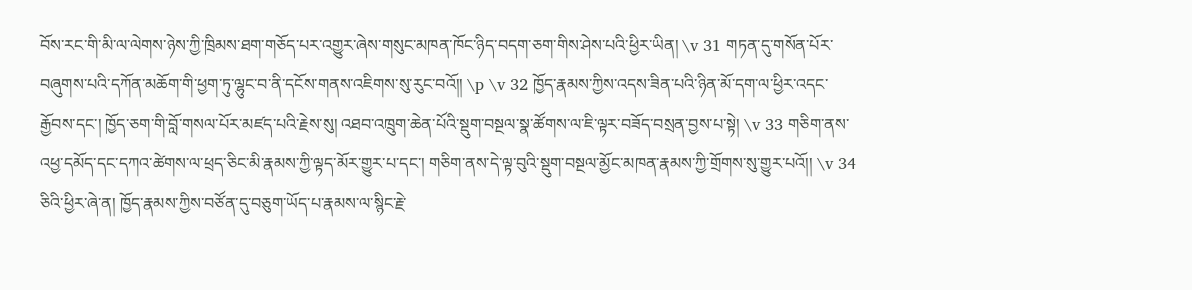བོས་རང་གི་མི་ལ་ལེགས་ཉེས་ཀྱི་ཁྲིམས་ཐག་གཅོད་པར་འགྱུར་ཞེས་གསུང་མཁན་ཁོང་ཉིད་བདག་ཅག་གིས་ཤེས་པའི་ཕྱིར་ཡིན། \v 31 གཏན་དུ་གསོན་པོར་བཞུགས་པའི་དཀོན་མཆོག་གི་ཕྱག་ཏུ་ལྷུང་བ་ནི་དངོས་གནས་འཇིགས་སུ་རུང་བའོ།། \p \v 32 ཁྱོད་རྣམས་ཀྱིས་འདས་ཟིན་པའི་ཉིན་མོ་དག་ལ་ཕྱིར་འདང་རྒྱོབས་དང་། ཁྱོད་ཅག་གི་བློ་གསལ་པོར་མཛད་པའི་རྗེས་སུ། འཐབ་འཁྲུག་ཆེན་པོའི་སྡུག་བསྔལ་སྣ་ཚོགས་ལ་ཇི་ལྟར་བཟོད་བསྲན་བྱས་པ་སྟེ། \v 33 གཅིག་ནས་འཕྱ་དམོད་དང་དཀའ་ཚེགས་ལ་ཕྲད་ཅིང་མི་རྣམས་ཀྱི་ལྟད་མོར་གྱུར་པ་དང་། གཅིག་ནས་དེ་ལྟ་བུའི་སྡུག་བསྔལ་མྱོང་མཁན་རྣམས་ཀྱི་གྲོགས་སུ་གྱུར་པའོ།། \v 34 ཅིའི་ཕྱིར་ཞེ་ན། ཁྱོད་རྣམས་ཀྱིས་བཙོན་དུ་བཅུག་ཡོད་པ་རྣམས་ལ་སྙིང་རྗེ་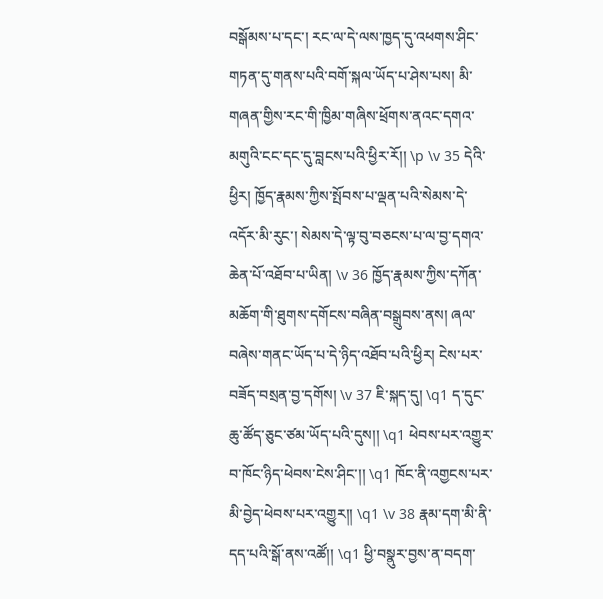བསྒོམས་པ་དང་། རང་ལ་དེ་ལས་ཁྱད་དུ་འཕགས་ཤིང་གཏན་དུ་གནས་པའི་བགོ་སྐལ་ཡོད་པ་ཤེས་པས། མི་གཞན་གྱིས་རང་གི་ཁྱིམ་གཞིས་ཕྲོགས་ནའང་དགའ་མགུའི་ངང་དང་དུ་བླངས་པའི་ཕྱིར་རོ།། \p \v 35 དེའི་ཕྱིར། ཁྱོད་རྣམས་ཀྱིས་སྤོབས་པ་ལྡན་པའི་སེམས་དེ་འདོར་མི་རུང་། སེམས་དེ་ལྟ་བུ་བཅངས་པ་ལ་བྱ་དགའ་ཆེན་པོ་འཐོབ་པ་ཡིན། \v 36 ཁྱོད་རྣམས་ཀྱིས་དཀོན་མཆོག་གི་ཐུགས་དགོངས་བཞིན་བསྒྲུབས་ནས། ཞལ་བཞེས་གནང་ཡོད་པ་དེ་ཉིད་འཐོབ་པའི་ཕྱིར། ངེས་པར་བཟོད་བསྲན་བྱ་དགོས། \v 37 ཇི་སྐད་དུ། \q1 ད་དུང་ཆུ་ཚོད་ཅུང་ཙམ་ཡོད་པའི་དུས།། \q1 ཕེབས་པར་འགྱུར་བ་ཁོང་ཉིད་ཕེབས་ངེས་ཤིང་།། \q1 ཁོང་ནི་འགྱངས་པར་མི་བྱེད་ཕེབས་པར་འགྱུར།། \q1 \v 38 རྣམ་དག་མི་ནི་དད་པའི་སྒོ་ནས་འཚོ།། \q1 ཕྱི་བསྣུར་བྱས་ན་བདག་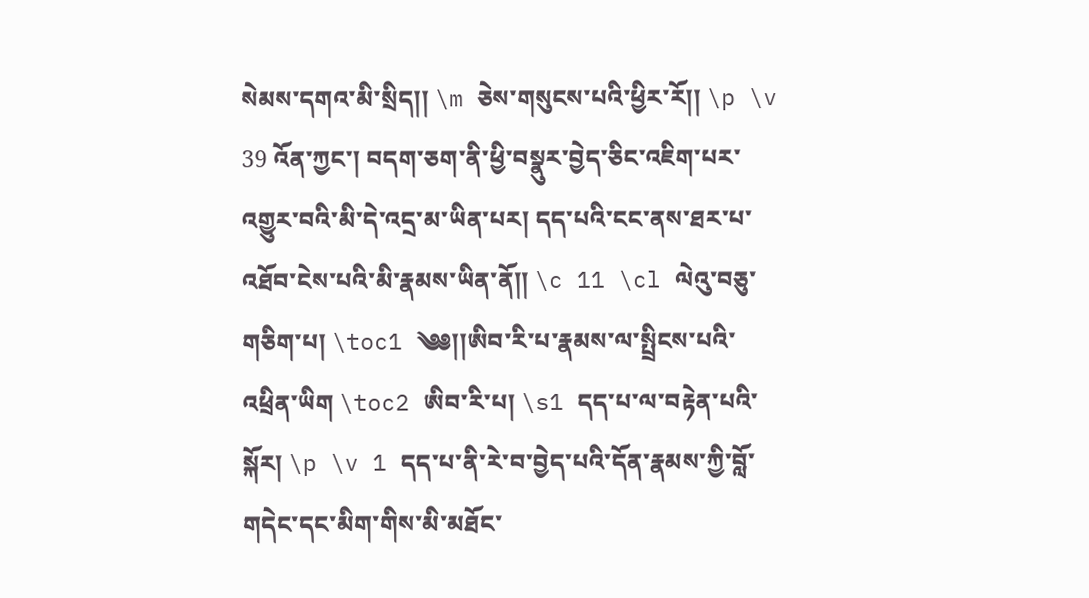སེམས་དགའ་མི་སྲིད།། \m ཅེས་གསུངས་པའི་ཕྱིར་རོ།། \p \v 39 འོན་ཀྱང་། བདག་ཅག་ནི་ཕྱི་བསྣུར་བྱེད་ཅིང་འཇིག་པར་འགྱུར་བའི་མི་དེ་འདྲ་མ་ཡིན་པར། དད་པའི་ངང་ནས་ཐར་པ་འཐོབ་ངེས་པའི་མི་རྣམས་ཡིན་ནོ།། \c 11 \cl ལེའུ་བཅུ་གཅིག་པ། \toc1 ༄༅།།ཨིབ་རི་པ་རྣམས་ལ་སྤྲིངས་པའི་འཕྲིན་ཡིག \toc2 ཨིབ་རི་པ། \s1 དད་པ་ལ་བརྟེན་པའི་སྐོར། \p \v 1 དད་པ་ནི་རེ་བ་བྱེད་པའི་དོན་རྣམས་ཀྱི་བློ་གདེང་དང་མིག་གིས་མི་མཐོང་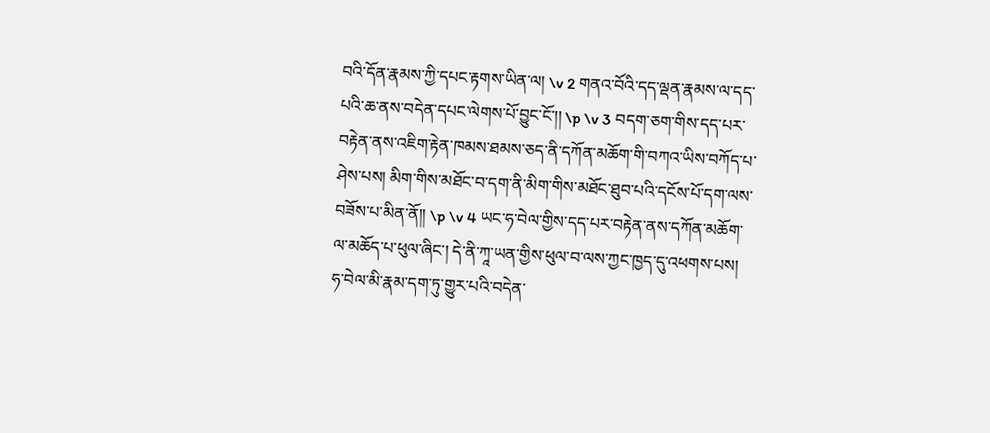བའི་དོན་རྣམས་ཀྱི་དཔང་རྟགས་ཡིན་ལ། \v 2 གནའ་བོའི་དད་ལྡན་རྣམས་ལ་དད་པའི་ཆ་ནས་བདེན་དཔང་ལེགས་པོ་བྱུང་ངོ་།། \p \v 3 བདག་ཅག་གིས་དད་པར་བརྟེན་ནས་འཇིག་རྟེན་ཁམས་ཐམས་ཅད་ནི་དཀོན་མཆོག་གི་བཀའ་ཡིས་བཀོད་པ་ཤེས་པས། མིག་གིས་མཐོང་བ་དག་ནི་མིག་གིས་མཐོང་ཐུབ་པའི་དངོས་པོ་དག་ལས་བཟོས་པ་མིན་ནོ།། \p \v 4 ཡང་ཧ་བེལ་གྱིས་དད་པར་བརྟེན་ནས་དཀོན་མཆོག་ལ་མཆོད་པ་ཕུལ་ཞིང་། དེ་ནི་ཀཱ་ཡན་གྱིས་ཕུལ་བ་ལས་ཀྱང་ཁྱད་དུ་འཕགས་པས། ཧ་བེལ་མི་རྣམ་དག་ཏུ་གྱུར་པའི་བདེན་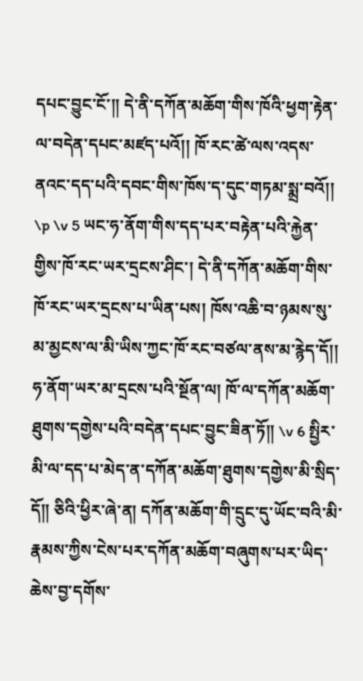དཔང་བྱུང་ངོ་།། དེ་ནི་དཀོན་མཆོག་གིས་ཁོའི་ཕྱག་རྟེན་ལ་བདེན་དཔང་མཛད་པའོ།། ཁོ་རང་ཚེ་ལས་འདས་ནའང་དད་པའི་དབང་གིས་ཁོས་ད་དུང་གཏམ་སྨྲ་བའོ།། \p \v 5 ཡང་ཧ་ནོག་གིས་དད་པར་བརྟེན་པའི་རྐྱེན་གྱིས་ཁོ་རང་ཡར་དྲངས་ཤིང་། དེ་ནི་དཀོན་མཆོག་གིས་ཁོ་རང་ཡར་དྲངས་པ་ཡིན་པས། ཁོས་འཆི་བ་ཉམས་སུ་མ་མྱངས་ལ་མི་ཡིས་ཀྱང་ཁོ་རང་བཙལ་ནས་མ་རྙེད་དོ།། ཧ་ནོག་ཡར་མ་དྲངས་པའི་སྔོན་ལ། ཁོ་ལ་དཀོན་མཆོག་ཐུགས་དགྱེས་པའི་བདེན་དཔང་བྱུང་ཟིན་ཏོ།། \v 6 སྤྱིར་མི་ལ་དད་པ་མེད་ན་དཀོན་མཆོག་ཐུགས་དགྱེས་མི་སྲིད་དོ།། ཅིའི་ཕྱིར་ཞེ་ན། དཀོན་མཆོག་གི་དྲུང་དུ་ཡོང་བའི་མི་རྣམས་ཀྱིས་ངེས་པར་དཀོན་མཆོག་བཞུགས་པར་ཡིད་ཆེས་བྱ་དགོས་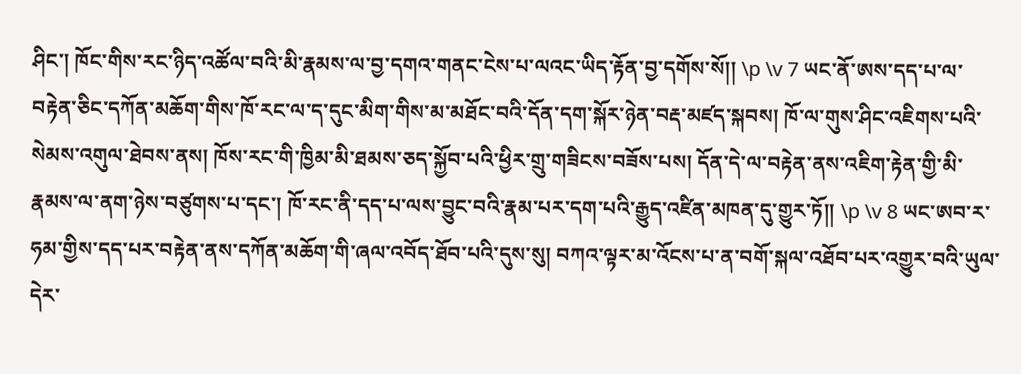ཤིང་། ཁོང་གིས་རང་ཉིད་འཚོལ་བའི་མི་རྣམས་ལ་བྱ་དགའ་གནང་ངེས་པ་ལའང་ཡིད་རྟོན་བྱ་དགོས་སོ།། \p \v 7 ཡང་ནོ་ཨས་དད་པ་ལ་བརྟེན་ཅིང་དཀོན་མཆོག་གིས་ཁོ་རང་ལ་ད་དུང་མིག་གིས་མ་མཐོང་བའི་དོན་དག་སྐོར་ཉེན་བརྡ་མཛད་སྐབས། ཁོ་ལ་གུས་ཤིང་འཇིགས་པའི་སེམས་འགུལ་ཐེབས་ནས། ཁོས་རང་གི་ཁྱིམ་མི་ཐམས་ཅད་སྐྱོབ་པའི་ཕྱིར་གྲུ་གཟིངས་བཟོས་པས། དོན་དེ་ལ་བརྟེན་ནས་འཇིག་རྟེན་གྱི་མི་རྣམས་ལ་ནག་ཉེས་བཙུགས་པ་དང་། ཁོ་རང་ནི་དད་པ་ལས་བྱུང་བའི་རྣམ་པར་དག་པའི་རྒྱུད་འཛིན་མཁན་དུ་གྱུར་ཏོ།། \p \v 8 ཡང་ཨབ་ར་ཧམ་གྱིས་དད་པར་བརྟེན་ནས་དཀོན་མཆོག་གི་ཞལ་འབོད་ཐོབ་པའི་དུས་སུ། བཀའ་ལྟར་མ་འོངས་པ་ན་བགོ་སྐལ་འཐོབ་པར་འགྱུར་བའི་ཡུལ་དེར་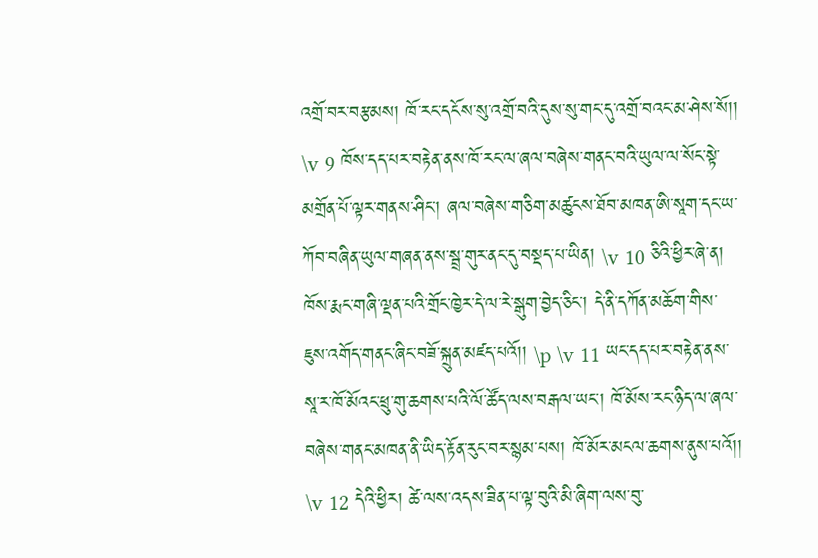འགྲོ་བར་བརྩམས། ཁོ་རང་དངོས་སུ་འགྲོ་བའི་དུས་སུ་གང་དུ་འགྲོ་བའང་མ་ཤེས་སོ།། \v 9 ཁོས་དད་པར་བརྟེན་ནས་ཁོ་རང་ལ་ཞལ་བཞེས་གནང་བའི་ཡུལ་ལ་སོང་སྟེ་མགྲོན་པོ་ལྟར་གནས་ཤིང་། ཞལ་བཞེས་གཅིག་མཚུངས་ཐོབ་མཁན་ཨི་སཱག་དང་ཡ་ཀོབ་བཞིན་ཡུལ་གཞན་ནས་སྦྲ་གུར་ནང་དུ་བསྡད་པ་ཡིན། \v 10 ཅིའི་ཕྱིར་ཞེ་ན། ཁོས་རྨང་གཞི་ལྡན་པའི་གྲོང་ཁྱེར་དེ་ལ་རེ་སྒུག་བྱེད་ཅིང་། དེ་ནི་དཀོན་མཆོག་གིས་ཇུས་འགོད་གནང་ཞིང་བཟོ་སྐྲུན་མཛད་པའོ།། \p \v 11 ཡང་དད་པར་བརྟེན་ནས་སཱ་ར་ཁོ་མོའང་ཕྲུ་གུ་ཆགས་པའི་ལོ་ཚོད་ལས་བརྒལ་ཡང་། ཁོ་མོས་རང་ཉིད་ལ་ཞལ་བཞེས་གནང་མཁན་ནི་ཡིད་རྟོན་རུང་བར་སྙམ་པས། ཁོ་མོར་མངལ་ཆགས་ནུས་པའོ།། \v 12 དེའི་ཕྱིར། ཚེ་ལས་འདས་ཟིན་པ་ལྟ་བུའི་མི་ཞིག་ལས་བུ་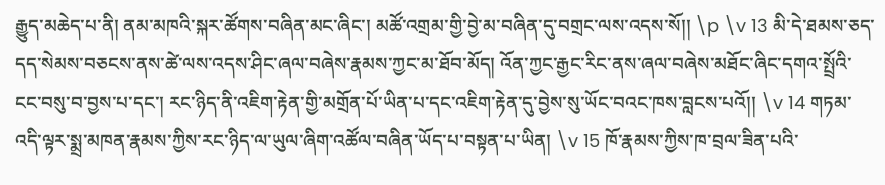རྒྱུད་མཆེད་པ་ནི། ནམ་མཁའི་སྐར་ཚོགས་བཞིན་མང་ཞིང་། མཚོ་འགྲམ་གྱི་བྱེ་མ་བཞིན་དུ་བགྲང་ལས་འདས་སོ།། \p \v 13 མི་དེ་ཐམས་ཅད་དད་སེམས་བཅངས་ནས་ཚེ་ལས་འདས་ཤིང་ཞལ་བཞེས་རྣམས་ཀྱང་མ་ཐོབ་མོད། འོན་ཀྱང་རྒྱང་རིང་ནས་ཞལ་བཞེས་མཐོང་ཞིང་དགའ་སྤྲོའི་ངང་བསུ་བ་བྱས་པ་དང་། རང་ཉིད་ནི་འཇིག་རྟེན་གྱི་མགྲོན་པོ་ཡིན་པ་དང་འཇིག་རྟེན་དུ་བྱེས་སུ་ཡོང་བའང་ཁས་བླངས་པའོ།། \v 14 གཏམ་འདི་ལྟར་སྨྲ་མཁན་རྣམས་ཀྱིས་རང་ཉིད་ལ་ཡུལ་ཞིག་འཚོལ་བཞིན་ཡོད་པ་བསྟན་པ་ཡིན། \v 15 ཁོ་རྣམས་ཀྱིས་ཁ་བྲལ་ཟིན་པའི་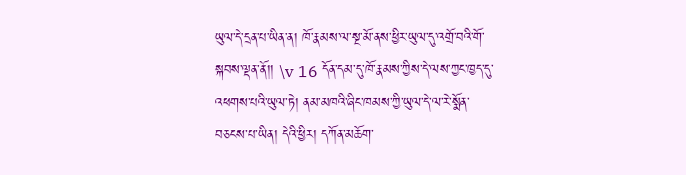ཡུལ་དེ་དྲན་པ་ཡིན་ན། ཁོ་རྣམས་ལ་སྔ་མོ་ནས་ཕྱིར་ཡུལ་དུ་འགྲོ་བའི་གོ་སྐབས་ལྡན་ནོ།། \v 16 དོན་དམ་དུ་ཁོ་རྣམས་ཀྱིས་དེ་ལས་ཀྱང་ཁྱད་དུ་འཕགས་པའི་ཡུལ་ཏེ། ནམ་མཁའི་ཞིང་ཁམས་ཀྱི་ཡུལ་དེ་ལ་རེ་སྨོན་བཅངས་པ་ཡིན། དེའི་ཕྱིར། དཀོན་མཆོག་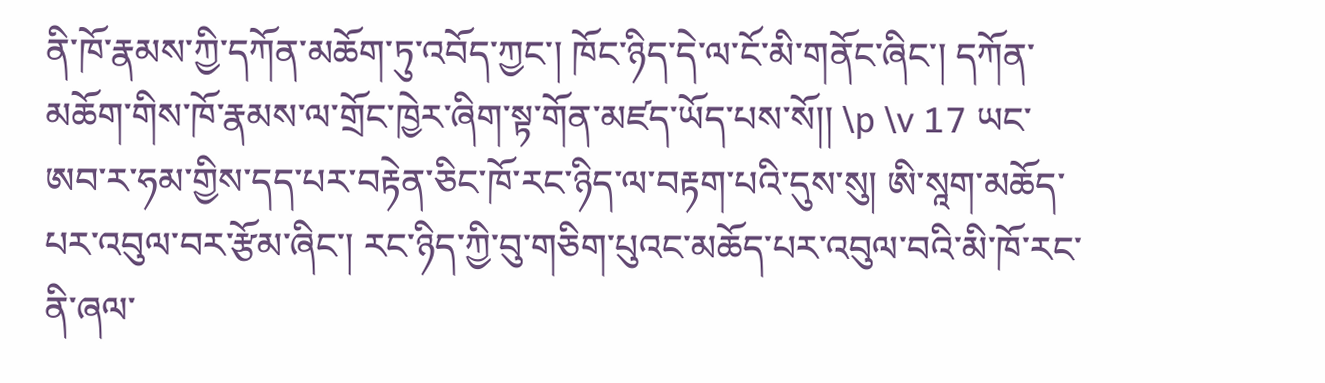ནི་ཁོ་རྣམས་ཀྱི་དཀོན་མཆོག་ཏུ་འབོད་ཀྱང་། ཁོང་ཉིད་དེ་ལ་ངོ་མི་གནོང་ཞིང་། དཀོན་མཆོག་གིས་ཁོ་རྣམས་ལ་གྲོང་ཁྱེར་ཞིག་སྟ་གོན་མཛད་ཡོད་པས་སོ།། \p \v 17 ཡང་ཨབ་ར་ཧམ་གྱིས་དད་པར་བརྟེན་ཅིང་ཁོ་རང་ཉིད་ལ་བརྟག་པའི་དུས་སུ། ཨི་སཱག་མཆོད་པར་འབུལ་བར་རྩོམ་ཞིང་། རང་ཉིད་ཀྱི་བུ་གཅིག་པུའང་མཆོད་པར་འབུལ་བའི་མི་ཁོ་རང་ནི་ཞལ་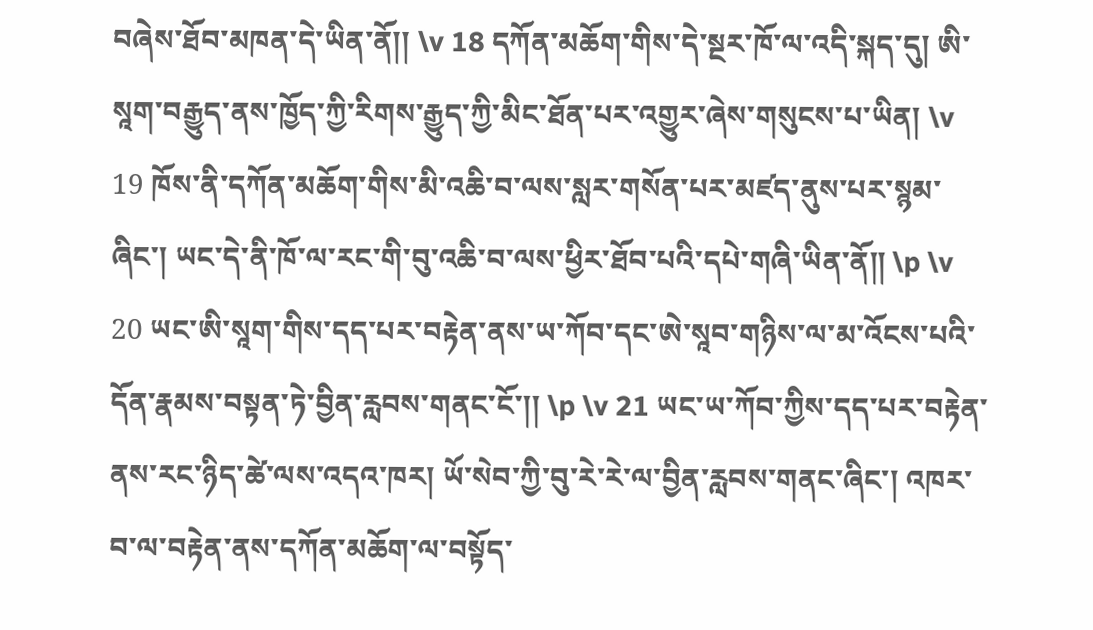བཞེས་ཐོབ་མཁན་དེ་ཡིན་ནོ།། \v 18 དཀོན་མཆོག་གིས་དེ་སྔར་ཁོ་ལ་འདི་སྐད་དུ། ཨི་སཱག་བརྒྱུད་ནས་ཁྱོད་ཀྱི་རིགས་རྒྱུད་ཀྱི་མིང་ཐོན་པར་འགྱུར་ཞེས་གསུངས་པ་ཡིན། \v 19 ཁོས་ནི་དཀོན་མཆོག་གིས་མི་འཆི་བ་ལས་སླར་གསོན་པར་མཛད་ནུས་པར་སྙམ་ཞིང་། ཡང་དེ་ནི་ཁོ་ལ་རང་གི་བུ་འཆི་བ་ལས་ཕྱིར་ཐོབ་པའི་དཔེ་གཞི་ཡིན་ནོ༎ \p \v 20 ཡང་ཨི་སཱག་གིས་དད་པར་བརྟེན་ནས་ཡ་ཀོབ་དང་ཨེ་སཱབ་གཉིས་ལ་མ་འོངས་པའི་དོན་རྣམས་བསྟན་ཏེ་བྱིན་རླབས་གནང་ངོ་།། \p \v 21 ཡང་ཡ་ཀོབ་ཀྱིས་དད་པར་བརྟེན་ནས་རང་ཉིད་ཚེ་ལས་འདའ་ཁར། ཡོ་སེབ་ཀྱི་བུ་རེ་རེ་ལ་བྱིན་རླབས་གནང་ཞིང་། འཁར་བ་ལ་བརྟེན་ནས་དཀོན་མཆོག་ལ་བསྟོད་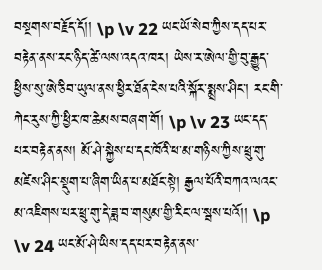བསྔགས་བརྗོད་དོ།། \p \v 22 ཡང་ཡོ་སེབ་ཀྱིས་དད་པར་བརྟེན་ནས་རང་ཉིད་ཚེ་ལས་འདའ་ཁར། ཡེས་ར་ཨེལ་གྱི་བུ་རྒྱུད་ཕྱིས་སུ་ཨེ་ཅིབ་ཡུལ་ནས་ཕྱིར་ཐོན་ངེས་པའི་སྐོར་སྨྲས་ཤིང་། རང་གི་ཀེང་རུས་ཀྱི་ཕྱིར་ཁ་ཆེམས་བཞག་གོ། \p \v 23 ཡང་དད་པར་བརྟེན་ནས། མོ་ཤེ་སྐྱེས་པ་དང་ཁོའི་ཕ་མ་གཉིས་ཀྱིས་ཕྲུ་གུ་མཛེས་ཤིང་སྡུག་པ་ཞིག་ཡིན་པ་མཐོང་སྟེ། རྒྱལ་པོའི་བཀའ་ལའང་མ་འཇིགས་པར་ཕྲུ་གུ་དེ་ཟླ་བ་གསུམ་གྱི་རིང་ལ་སྦས་པའོ།། \p \v 24 ཡང་མོ་ཤེ་ཡིས་དད་པར་བརྟེན་ནས་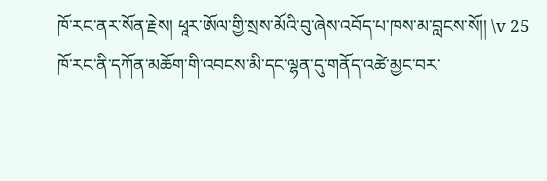ཁོ་རང་ནར་སོན་རྗེས། ཕཱར་ཨོལ་གྱི་སྲས་མོའི་བུ་ཞེས་འབོད་པ་ཁས་མ་བླངས་སོ།། \v 25 ཁོ་རང་ནི་དཀོན་མཆོག་གི་འབངས་མི་དང་ལྷན་དུ་གནོད་འཚེ་མྱང་བར་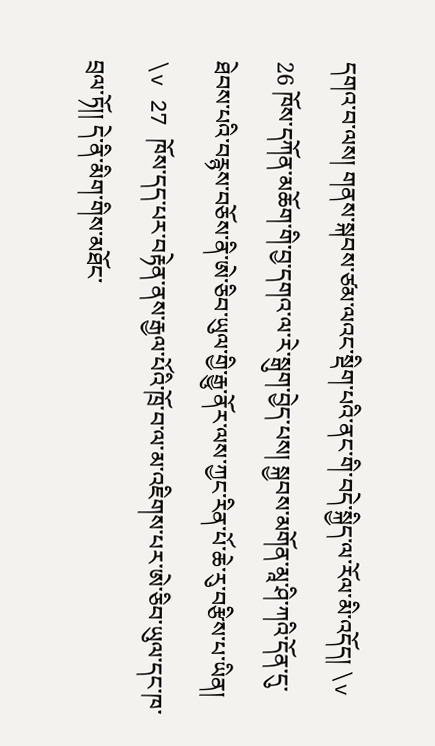དགའ་བ་ལས། གནས་སྐབས་ཙམ་ལའང་སྡིག་པའི་ནང་གི་བདེ་སྐྱིད་ལ་རོལ་མི་འདོད། \v 26 ཁོས་དཀོན་མཆོག་གི་བྱ་དགའ་ལ་རེ་སྒུག་བྱེད་པས། སྐྱབས་མགོན་མཱ་ཤི་ཀའི་དོན་དུ་ཐེབས་པའི་བརྙས་བཅོས་ནི་ཨེ་ཅིབ་ཡུལ་གྱི་རྒྱུ་ནོར་ལས་ཀྱང་རིན་པོ་ཆེ་རུ་བརྩིས་པ་ཡིན། \v 27 ཁོས་དད་པར་བརྟེན་ནས་རྒྱལ་པོའི་ཁྲོ་བ་ལ་མ་འཇིགས་པར་ཨེ་ཅིབ་ཡུལ་དང་ཁ་བྲལ་ཏོ།། དེ་ནི་མིག་གིས་མཐོང་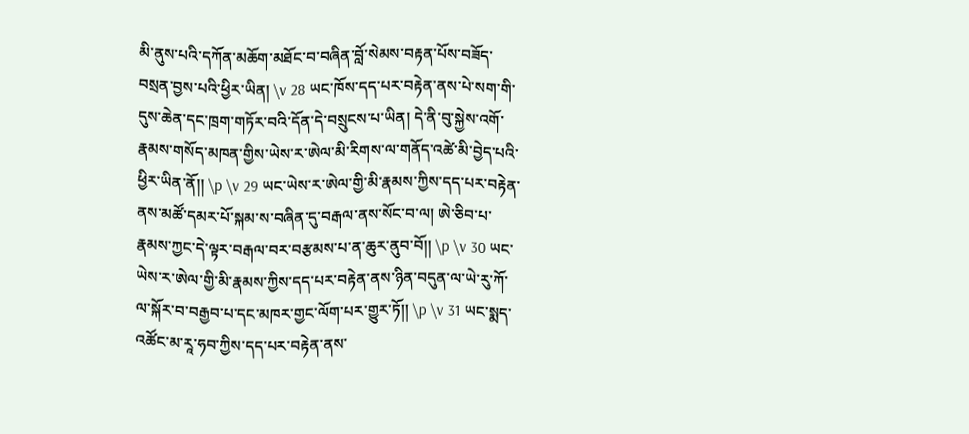མི་ནུས་པའི་དཀོན་མཆོག་མཐོང་བ་བཞིན་བློ་སེམས་བརྟན་པོས་བཟོད་བསྲན་བྱས་པའི་ཕྱིར་ཡིན། \v 28 ཡང་ཁོས་དད་པར་བརྟེན་ནས་པེ་སག་གི་དུས་ཆེན་དང་ཁྲག་གཏོར་བའི་དོན་དེ་བསྲུངས་པ་ཡིན། དེ་ནི་བུ་སྐྱེས་འགོ་རྣམས་གསོད་མཁན་གྱིས་ཡེས་ར་ཨེལ་མི་རིགས་ལ་གནོད་འཚེ་མི་བྱེད་པའི་ཕྱིར་ཡིན་ནོ།། \p \v 29 ཡང་ཡེས་ར་ཨེལ་གྱི་མི་རྣམས་ཀྱིས་དད་པར་བརྟེན་ནས་མཚོ་དམར་པོ་སྐམ་ས་བཞིན་དུ་བརྒལ་ནས་སོང་བ་ལ། ཨེ་ཅིབ་པ་རྣམས་ཀྱང་དེ་ལྟར་བརྒལ་བར་བརྩམས་པ་ན་ཆུར་ནུབ་བོ།། \p \v 30 ཡང་ཡེས་ར་ཨེལ་གྱི་མི་རྣམས་ཀྱིས་དད་པར་བརྟེན་ནས་ཉིན་བདུན་ལ་ཡེ་རུ་ཀོ་ལ་སྐོར་བ་བརྒྱབ་པ་དང་མཁར་གྱང་ལོག་པར་གྱུར་ཏོ།། \p \v 31 ཡང་སྨད་འཚོང་མ་རཱ་ཧབ་ཀྱིས་དད་པར་བརྟེན་ནས་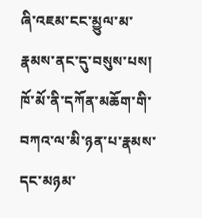ཞི་འཇམ་ངང་མྱུལ་མ་རྣམས་ནང་དུ་བསུས་པས། ཁོ་མོ་ནི་དཀོན་མཆོག་གི་བཀའ་ལ་མི་ཉན་པ་རྣམས་དང་མཉམ་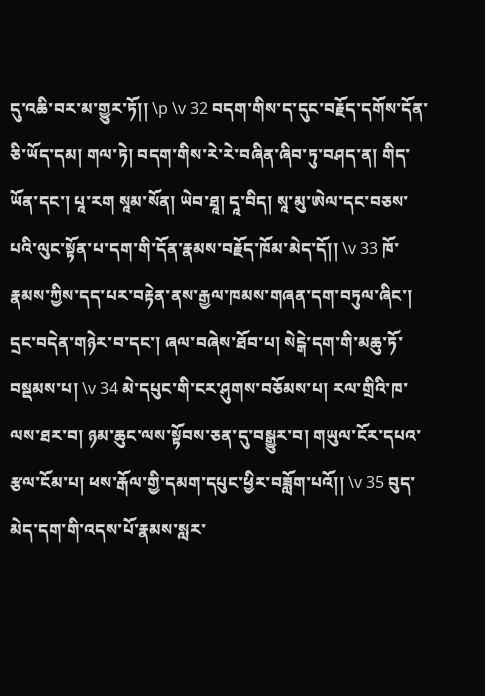དུ་འཆི་བར་མ་གྱུར་ཏོ།། \p \v 32 བདག་གིས་ད་དུང་བརྗོད་དགོས་དོན་ཅི་ཡོད་དམ། གལ་ཏེ། བདག་གིས་རེ་རེ་བཞིན་ཞིབ་ཏུ་བཤད་ན། གིད་ཡོན་དང་། པཱ་རག སཱམ་སོན། ཡེབ་ཐཱ། དཱ་བིད། སཱ་མུ་ཨེལ་དང་བཅས་པའི་ལུང་སྟོན་པ་དག་གི་དོན་རྣམས་བརྗོད་ཁོམ་མེད་དོ།། \v 33 ཁོ་རྣམས་ཀྱིས་དད་པར་བརྟེན་ནས་རྒྱལ་ཁམས་གཞན་དག་བཏུལ་ཞིང་། དྲང་བདེན་གཉེར་བ་དང་། ཞལ་བཞེས་ཐོབ་པ། སེངྒེ་དག་གི་མཆུ་ཏོ་བསྡམས་པ། \v 34 མེ་དཔུང་གི་ངར་ཤུགས་བཅོམས་པ། རལ་གྲིའི་ཁ་ལས་ཐར་བ། ཉམ་ཆུང་ལས་སྟོབས་ཅན་དུ་བསྒྱུར་བ། གཡུལ་ངོར་དཔའ་རྩལ་ངོམ་པ། ཕས་རྒོལ་གྱི་དམག་དཔུང་ཕྱིར་བཟློག་པའོ།། \v 35 བུད་མེད་དག་གི་འདས་པོ་རྣམས་སླར་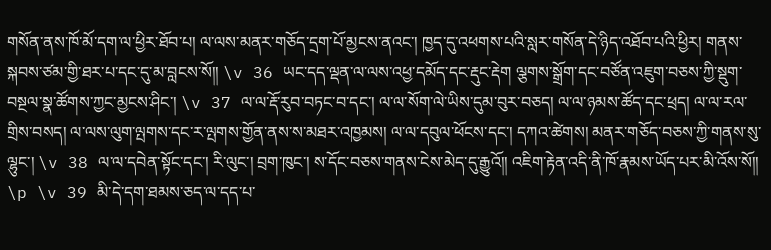གསོན་ནས་ཁོ་མོ་དག་ལ་ཕྱིར་ཐོབ་པ། ལ་ལས་མནར་གཅོད་དྲག་པོ་མྱངས་ནའང་། ཁྱད་དུ་འཕགས་པའི་སླར་གསོན་དེ་ཉིད་འཐོབ་པའི་ཕྱིར། གནས་སྐབས་ཙམ་གྱི་ཐར་པ་དང་དུ་མ་བླངས་སོ།། \v 36 ཡང་དད་ལྡན་ལ་ལས་འཕྱ་དམོད་དང་རྡུང་རྡེག ལྕགས་སྒྲོག་དང་བཙོན་འཇུག་བཅས་ཀྱི་སྡུག་བསྔལ་སྣ་ཚོགས་ཀྱང་མྱངས་ཤིང་། \v 37 ལ་ལ་རྡོ་རུབ་བཏང་བ་དང་། ལ་ལ་སོག་ལེ་ཡིས་དུམ་བུར་བཅད། ལ་ལ་ཉམས་ཚོད་དང་ཕྲད། ལ་ལ་རལ་གྲིས་བསད། ལ་ལས་ལུག་ལྤགས་དང་ར་ལྤགས་གྱོན་ནས་ས་མཐར་འཁྱམས། ལ་ལ་དབུལ་ཕོངས་དང་། དཀའ་ཚེགས། མནར་གཅོད་བཅས་ཀྱི་གནས་སུ་ལྷུང་། \v 38 ལ་ལ་དབེན་སྟོང་དང་། རི་ལུང་། བྲག་ཁུང་། ས་དོང་བཅས་གནས་ངེས་མེད་དུ་རྒྱུའོ།། འཇིག་རྟེན་འདི་ནི་ཁོ་རྣམས་ཡོད་པར་མི་འོས་སོ།། \p \v 39 མི་དེ་དག་ཐམས་ཅད་ལ་དད་པ་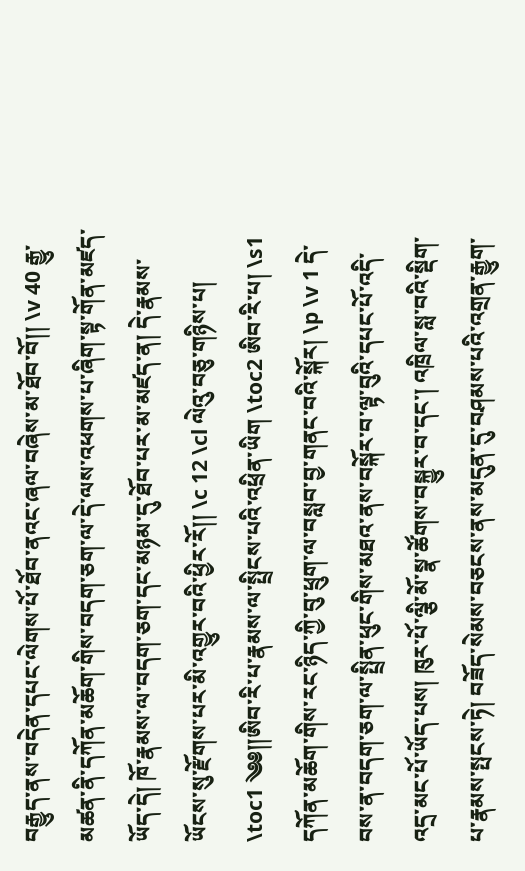བརྒྱུད་ནས་བདེན་དཔང་ལེགས་པོ་ཐོབ་ནའང་ཞལ་བཞེས་མ་ཐོབ་བོ།། \v 40 རྒྱུ་མཚན་ནི་དཀོན་མཆོག་གིས་བདག་ཅག་ལ་དེ་ལས་འཕགས་པ་ཞིག་སྟ་གོན་མཛད་ཡོད་དེ། ཁོ་རྣམས་ལ་བདག་ཅག་དང་མཉམ་དུ་ཐོབ་པར་མ་མཛད་ན། དེ་རྣམས་ཡོངས་སུ་རྫོགས་པར་མི་འགྱུར་བའི་ཕྱིར་རོ།། \c 12 \cl ལེའུ་བཅུ་གཉིས་པ། \toc1 ༄༅།།ཨིབ་རི་པ་རྣམས་ལ་སྤྲིངས་པའི་འཕྲིན་ཡིག \toc2 ཨིབ་རི་པ། \s1 དཀོན་མཆོག་གིས་རང་ཉིད་ཀྱི་བུ་ཕྲུག་ལ་བསླབ་བྱ་གནང་བའི་སྐོར། \p \v 1 དེ་བས་ན་བདག་ཅག་ལ་སྤྲིན་ཕུང་གིས་མཐའ་ནས་བསྐོར་བ་ལྟ་བུའི་དཔང་པོ་འདི་འདྲ་མང་པོ་ཡོད་པས། ཁུར་པོ་ལྕི་མོ་སྣ་ཚོགས་བསྐྱུར་བ་དང་། འཁྲིལ་སླ་བའི་སྡིག་པ་རྣམས་སྤངས་ཏེ། བཟོད་སེམས་བཅངས་ནས་མདུན་དུ་བཤམས་པའི་འགྲན་རྒྱུག་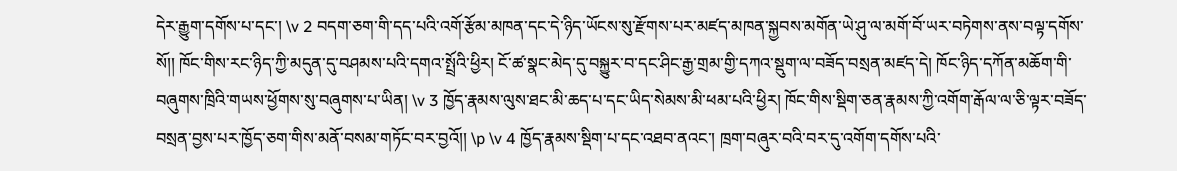དེར་རྒྱུག་དགོས་པ་དང་། \v 2 བདག་ཅག་གི་དད་པའི་འགོ་རྩོམ་མཁན་དང་དེ་ཉིད་ཡོངས་སུ་རྫོགས་པར་མཛད་མཁན་སྐྱབས་མགོན་ཡེ་ཤུ་ལ་མགོ་བོ་ཡར་བཏེགས་ནས་བལྟ་དགོས་སོ།། ཁོང་གིས་རང་ཉིད་ཀྱི་མདུན་དུ་བཤམས་པའི་དགའ་སྤྲོའི་ཕྱིར། ངོ་ཚ་སྣང་མེད་དུ་བསྐྱུར་བ་དང་ཤིང་རྒྱ་གྲམ་གྱི་དཀའ་སྡུག་ལ་བཟོད་བསྲན་མཛད་དེ། ཁོང་ཉིད་དཀོན་མཆོག་གི་བཞུགས་ཁྲིའི་གཡས་ཕྱོགས་སུ་བཞུགས་པ་ཡིན། \v 3 ཁྱོད་རྣམས་ལུས་ཐང་མི་ཆད་པ་དང་ཡིད་སེམས་མི་ཕམ་པའི་ཕྱིར། ཁོང་གིས་སྡིག་ཅན་རྣམས་ཀྱི་འགོག་རྒོལ་ལ་ཅི་ལྟར་བཟོད་བསྲན་བྱས་པར་ཁྱོད་ཅག་གིས་མནོ་བསམ་གཏོང་བར་བྱའོ།། \p \v 4 ཁྱོད་རྣམས་སྡིག་པ་དང་འཐབ་ནའང་། ཁྲག་བཞུར་བའི་བར་དུ་འགོག་དགོས་པའི་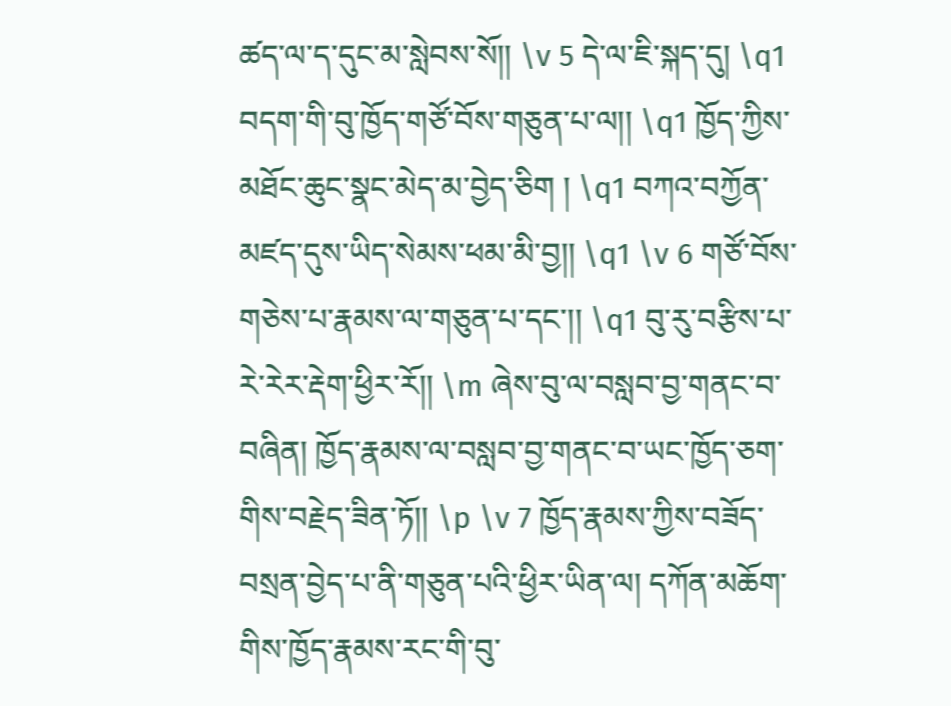ཚད་ལ་ད་དུང་མ་སླེབས་སོ།། \v 5 དེ་ལ་ཇི་སྐད་དུ། \q1 བདག་གི་བུ་ཁྱོད་གཙོ་བོས་གཅུན་པ་ལ།། \q1 ཁྱོད་ཀྱིས་མཐོང་ཆུང་སྣང་མེད་མ་བྱེད་ཅིག ། \q1 བཀའ་བཀྱོན་མཛད་དུས་ཡིད་སེམས་ཕམ་མི་བྱ།། \q1 \v 6 གཙོ་བོས་གཅེས་པ་རྣམས་ལ་གཅུན་པ་དང་།། \q1 བུ་རུ་བརྩིས་པ་རེ་རེར་རྡེག་ཕྱིར་རོ།། \m ཞེས་བུ་ལ་བསླབ་བྱ་གནང་བ་བཞིན། ཁྱོད་རྣམས་ལ་བསླབ་བྱ་གནང་བ་ཡང་ཁྱོད་ཅག་གིས་བརྗེད་ཟིན་ཏོ།། \p \v 7 ཁྱོད་རྣམས་ཀྱིས་བཟོད་བསྲན་བྱེད་པ་ནི་གཅུན་པའི་ཕྱིར་ཡིན་ལ། དཀོན་མཆོག་གིས་ཁྱོད་རྣམས་རང་གི་བུ་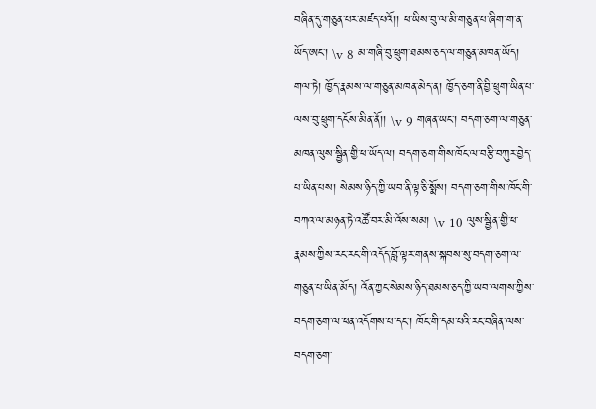བཞིན་དུ་གཅུན་པར་མཛད་པའོ།། ཕ་ཡིས་བུ་ལ་མི་གཅུན་པ་ཞིག་ག་ན་ཡོད་ཨང་། \v 8 མ་གཞི་བུ་ཕྲུག་ཐམས་ཅད་ལ་གཅུན་མཁན་ཡོད། གལ་ཏེ། ཁྱོད་རྣམས་ལ་གཅུན་མཁན་མེད་ན། ཁྱོད་ཅག་ནི་བྱི་ཕྲུག་ཡིན་པ་ལས་བུ་ཕྲུག་དངོས་མིན་ནོ།། \v 9 གཞན་ཡང་། བདག་ཅག་ལ་གཅུན་མཁན་ལུས་སྦྱིན་གྱི་ཕ་ཡོད་ལ། བདག་ཅག་གིས་ཁོང་ལ་བརྩི་བཀུར་བྱེད་པ་ཡིན་པས། སེམས་ཉིད་ཀྱི་ཡབ་ནི་ལྟ་ཅི་སྨོས། བདག་ཅག་གིས་ཁོང་གི་བཀའ་ལ་མཉན་ཏེ་འཚོ་བར་མི་འོས་སམ། \v 10 ལུས་སྦྱིན་གྱི་ཕ་རྣམས་ཀྱིས་རང་རང་གི་འདོད་བློ་ལྟར་གནས་སྐབས་སུ་བདག་ཅག་ལ་གཅུན་པ་ཡིན་མོད། འོན་ཀྱང་སེམས་ཉིད་ཐམས་ཅད་ཀྱི་ཡབ་ལགས་ཀྱིས་བདག་ཅག་ལ་ཕན་འདོགས་པ་དང་། ཁོང་གི་དམ་པའི་རང་བཞིན་ལས་བདག་ཅག་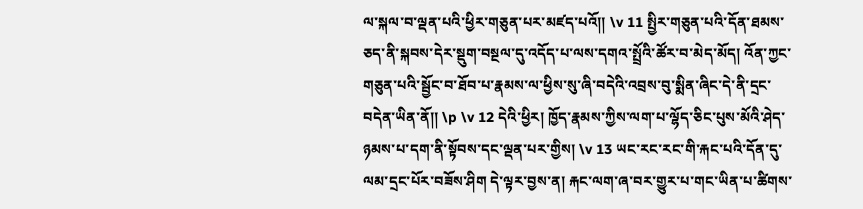ལ་སྐལ་བ་ལྡན་པའི་ཕྱིར་གཅུན་པར་མཛད་པའོ།། \v 11 སྤྱིར་གཅུན་པའི་དོན་ཐམས་ཅད་ནི་སྐབས་དེར་སྡུག་བསྔལ་དུ་འདོད་པ་ལས་དགའ་སྤྲོའི་ཚོར་བ་མེད་མོད། འོན་ཀྱང་གཅུན་པའི་སྦྱོང་བ་ཐོབ་པ་རྣམས་ལ་ཕྱིས་སུ་ཞི་བདེའི་འབྲས་བུ་སྨིན་ཞིང་དེ་ནི་དྲང་བདེན་ཡིན་ནོ།། \p \v 12 དེའི་ཕྱིར། ཁྱོད་རྣམས་ཀྱིས་ལག་པ་ལྷོད་ཅིང་པུས་མོའི་ཤེད་ཉམས་པ་དག་ནི་སྟོབས་དང་ལྡན་པར་གྱིས། \v 13 ཡང་རང་རང་གི་རྐང་པའི་དོན་དུ་ལམ་དྲང་པོར་བཟོས་ཤིག དེ་ལྟར་བྱས་ན། རྐང་ལག་ཞ་བར་གྱུར་པ་གང་ཡིན་པ་ཚིགས་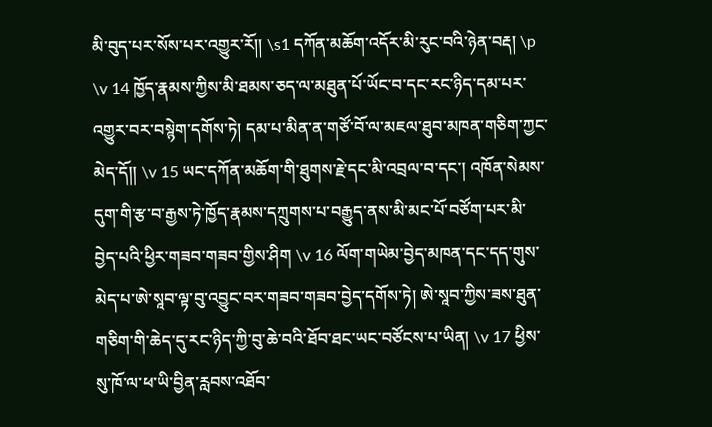མི་བུད་པར་སོས་པར་འགྱུར་རོ།། \s1 དཀོན་མཆོག་འདོར་མི་རུང་བའི་ཉེན་བརྡ། \p \v 14 ཁྱོད་རྣམས་ཀྱིས་མི་ཐམས་ཅད་ལ་མཐུན་པོ་ཡོང་བ་དང་རང་ཉིད་དམ་པར་འགྱུར་བར་བསྙེག་དགོས་ཏེ། དམ་པ་མིན་ན་གཙོ་བོ་ལ་མཇལ་ཐུབ་མཁན་གཅིག་ཀྱང་མེད་དོ།། \v 15 ཡང་དཀོན་མཆོག་གི་ཐུགས་རྗེ་དང་མི་འབྲལ་བ་དང་། འཁོན་སེམས་དུག་གི་རྩ་བ་རྒྱས་ཏེ་ཁྱོད་རྣམས་དཀྲུགས་པ་བརྒྱུད་ནས་མི་མང་པོ་བཙོག་པར་མི་བྱེད་པའི་ཕྱིར་གཟབ་གཟབ་གྱིས་ཤིག \v 16 ལོག་གཡེམ་བྱེད་མཁན་དང་དད་གུས་མེད་པ་ཨེ་སཱབ་ལྟ་བུ་འབྱུང་བར་གཟབ་གཟབ་བྱེད་དགོས་ཏེ། ཨེ་སཱབ་ཀྱིས་ཟས་ཐུན་གཅིག་གི་ཆེད་དུ་རང་ཉིད་ཀྱི་བུ་ཆེ་བའི་ཐོབ་ཐང་ཡང་བཙོངས་པ་ཡིན། \v 17 ཕྱིས་སུ་ཁོ་ལ་ཕ་ཡི་བྱིན་རླབས་འཐོབ་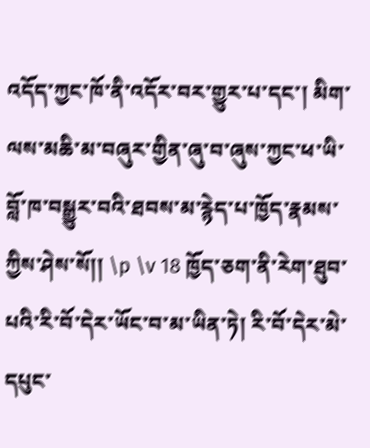འདོད་ཀྱང་ཁོ་ནི་འདོར་བར་གྱུར་པ་དང་། མིག་ལས་མཆི་མ་བཞུར་གྱིན་ཞུ་བ་ཞུས་ཀྱང་ཕ་ཡི་བློ་ཁ་བསྒྱུར་བའི་ཐབས་མ་རྙེད་པ་ཁྱོད་རྣམས་ཀྱིས་ཤེས་སོ།། \p \v 18 ཁྱོད་ཅག་ནི་རེག་ཐུབ་པའི་རི་བོ་དེར་ཡོང་བ་མ་ཡིན་ཏེ། རི་བོ་དེར་མེ་དཔུང་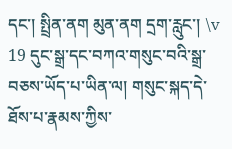དང་། སྤྲིན་ནག མུན་ནག དྲག་རླུང་། \v 19 དུང་སྒྲ་དང་བཀའ་གསུང་བའི་སྒྲ་བཅས་ཡོད་པ་ཡིན་ལ། གསུང་སྐད་དེ་ཐོས་པ་རྣམས་ཀྱིས་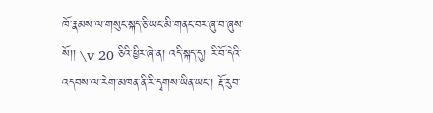ཁོ་རྣམས་ལ་གསུང་སྐད་ཅི་ཡང་མི་གནང་བར་ཞུ་བ་ཞུས་སོ།། \v 20 ཅིའི་ཕྱིར་ཞེ་ན། འདི་སྐད་དུ། རི་བོ་དེའི་འདབས་ལ་རེག་མཁན་ནི་རི་དྭགས་ཡིན་ཡང་། རྡོ་རུབ་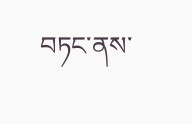བཏང་ནས་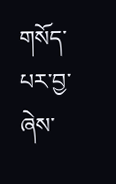གསོད་པར་བྱ་ཞེས་